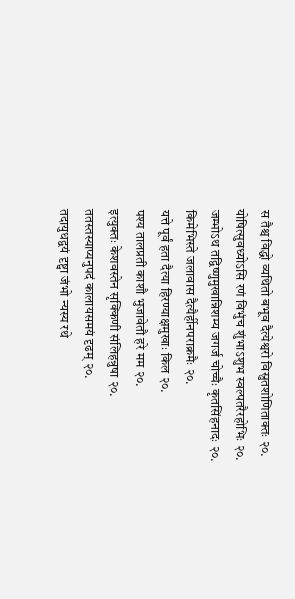स तैश्च विद्धो व्यथितो बभूव दैत्येश्वरो विस्रुतशोणिताक्तः २०.
योषित्सुवध्योऽसि रणं विभुंच शुंभाऽशुभ स्वल्पतरैरहोभिः २०.
जम्भोऽथ तद्विष्णुमुखान्निशम्य जगर्ज चोच्चैः कृतसिंहनादः २०.
किमेभिस्ते जलावास दैत्यैर्हीनपराक्रमैः २०.
यत्ते पूर्वं हता दैत्या हिरण्याक्षमुखाः किल २०.
पश्य तालप्रती काशौ भुजावेतौ हरे मम २०.
इत्युक्तः केशवस्तेन सृक्किणी संलिहन्रुषा २०.
ततस्तस्याप्यनुपदं कालायसमयं दृढम् २०.
तदायुधद्वयं दृष्ट्वा जंभो न्यस्य रथे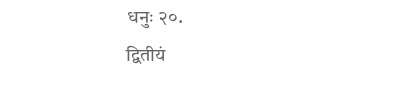धनुः २०.
द्वितीयं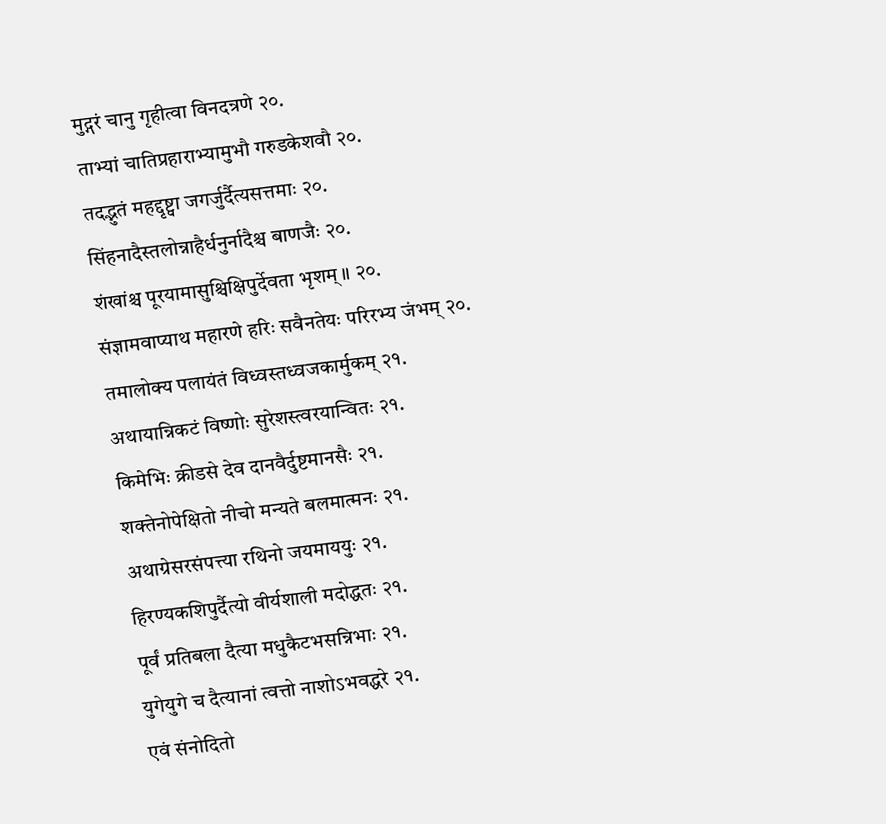मुद्गरं चानु गृहीत्वा विनदन्रणे २०.
ताभ्यां चातिप्रहाराभ्यामुभौ गरुडकेशवौ २०.
तदद्भुतं महद्दृष्ट्वा जगर्जुर्दैत्यसत्तमाः २०.
सिंहनादैस्तलोन्नाहैर्धनुर्नादैश्च बाणजैः २०.
शंखांश्च पूरयामासुश्चिक्षिपुर्देवता भृशम्॥ २०.
संज्ञामवाप्याथ महारणे हरिः सवैनतेयः परिरभ्य जंभम् २०.
तमालोक्य पलायंतं विध्वस्तध्वजकार्मुकम् २१.
अथायान्निकटं विष्णोः सुरेशस्त्वरयान्वितः २१.
किमेभिः क्रीडसे देव दानवैर्दुष्टमानसैः २१.
शक्तेनोपेक्षितो नीचो मन्यते बलमात्मनः २१.
अथाग्रेसरसंपत्त्या रथिनो जयमाययुः २१.
हिरण्यकशिपुर्दैत्यो वीर्यशाली मदोद्धतः २१.
पूर्वं प्रतिबला दैत्या मधुकैटभसन्निभाः २१.
युगेयुगे च दैत्यानां त्वत्तो नाशोऽभवद्धरे २१.
एवं संनोदितो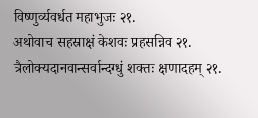विष्णुर्व्यवर्धत महाभुजः २१.
अथोवाच सहस्राक्षं केशवः प्रहसन्निव २१.
त्रैलोक्यदानवान्सर्वान्दग्धुं शक्तः क्षणादहम् २१.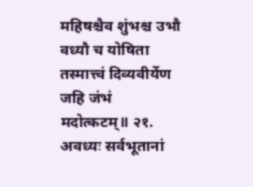महिषश्चैव शुंभश्च उभौ वध्यौ च योषिता तस्मात्त्वं दिव्यवीर्येण जहि जंभं मदोत्कटम्॥ २१.
अवध्यः सर्वभूतानां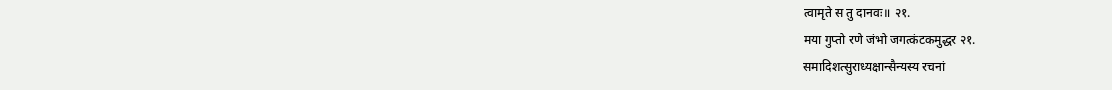त्वामृते स तु दानवः॥ २१.
मया गुप्तो रणे जंभो जगत्कंटकमुद्धर २१.
समादिशत्सुराध्यक्षान्सैन्यस्य रचनां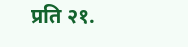प्रति २१.